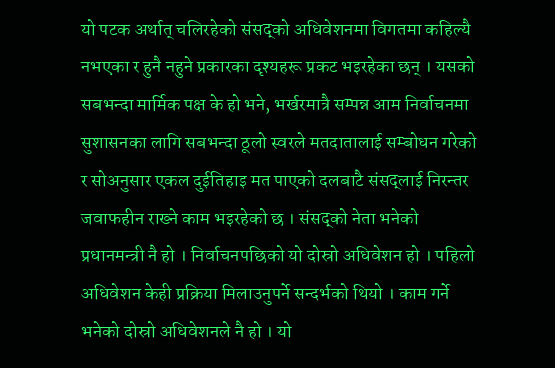यो पटक अर्थात् चलिरहेको संसद्को अधिवेशनमा विगतमा कहिल्यै नभएका र हुनै नहुने प्रकारका दृश्यहरू प्रकट भइरहेका छन् । यसको सबभन्दा मार्मिक पक्ष के हो भने, भर्खरमात्रै सम्पन्न आम निर्वाचनमा सुशासनका लागि सबभन्दा ठूलो स्वरले मतदातालाई सम्बोधन गरेको र सोअनुसार एकल दुईतिहाइ मत पाएको दलबाटै संसद्लाई निरन्तर जवाफहीन राख्ने काम भइरहेको छ । संसद्को नेता भनेको प्रधानमन्त्री नै हो । निर्वाचनपछिको यो दोस्रो अधिवेशन हो । पहिलो अधिवेशन केही प्रक्रिया मिलाउनुपर्ने सन्दर्भको थियो । काम गर्ने भनेको दोस्रो अधिवेशनले नै हो । यो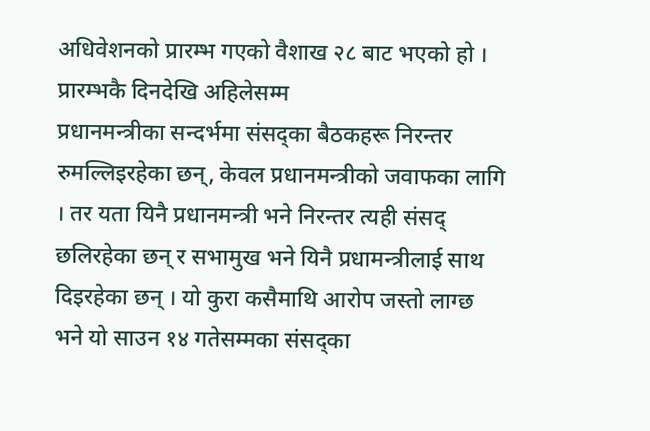अधिवेशनको प्रारम्भ गएको वैशाख २८ बाट भएको हो । प्रारम्भकै दिनदेखि अहिलेसम्म
प्रधानमन्त्रीका सन्दर्भमा संसद्का बैठकहरू निरन्तर रुमल्लिइरहेका छन्, केवल प्रधानमन्त्रीको जवाफका लागि । तर यता यिनै प्रधानमन्त्री भने निरन्तर त्यही संसद् छलिरहेका छन् र सभामुख भने यिनै प्रधामन्त्रीलाई साथ दिइरहेका छन् । यो कुरा कसैमाथि आरोप जस्तो लाग्छ भने यो साउन १४ गतेसम्मका संसद्का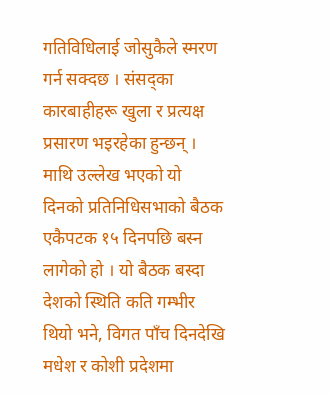गतिविधिलाई जोसुकैले स्मरण गर्न सक्दछ । संसद्का कारबाहीहरू खुला र प्रत्यक्ष प्रसारण भइरहेका हुन्छन् । माथि उल्लेख भएको यो दिनको प्रतिनिधिसभाको बैठक एकैपटक १५ दिनपछि बस्न लागेको हो । यो बैठक बस्दा देशको स्थिति कति गम्भीर थियो भने, विगत पाँच दिनदेखि मधेश र कोशी प्रदेशमा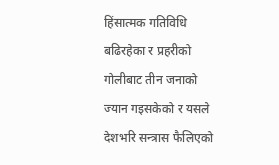हिंसात्मक गतिविधि बढिरहेका र प्रहरीको गोलीबाट तीन जनाको ज्यान गइसकेको र यसले देशभरि सन्त्रास फैलिएको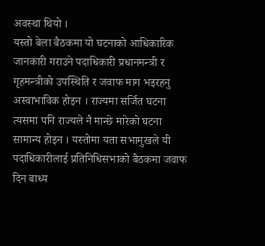अवस्था थियो ।
यस्तो बेला बैठकमा यो घटनाको आधिकारिक जानकारी गराउने पदाधिकारी प्रधानमन्त्री र गृहमन्त्रीको उपस्थिति र जवाफ माग भइरहनु अस्वाभाविक होइन । राज्यमा सर्जित घटना त्यसमा पनि राज्यले नै मान्छे मारेको घटना सामान्य होइन । यस्तोमा यता सभामुखले यी पदाधिकारीलाई प्रतिनिधिसभाको बैठकमा जवाफ दिन बाध्य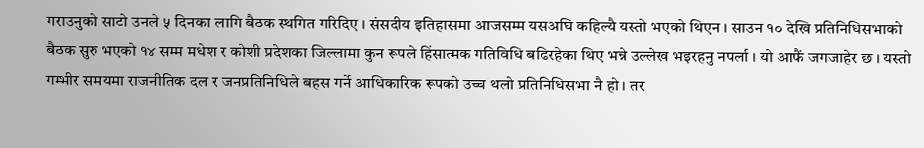गराउनुको साटो उनले ५ दिनका लागि बैठक स्थगित गरिदिए । संसदीय इतिहासमा आजसम्म यसअघि कहिल्यै यस्तो भएको थिएन । साउन १० देखि प्रतिनिधिसभाको बैठक सुरु भएको १४ सम्म मधेश र कोशी प्रदेशका जिल्लामा कुन रूपले हिंसात्मक गतिविधि बढिरहेका थिए भन्ने उल्लेख भइरहनु नपर्ला । यो आफैं जगजाहेर छ । यस्तो गम्भीर समयमा राजनीतिक दल र जनप्रतिनिधिले बहस गर्ने आधिकारिक रूपको उच्च थलो प्रतिनिधिसभा नै हो । तर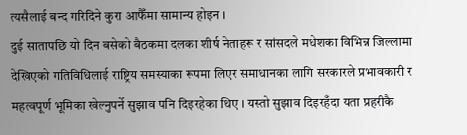त्यसैलाई बन्द गरिदिने कुरा आफैँमा सामान्य होइन ।
दुई सातापछि यो दिन बसेको बैठकमा दलका शीर्ष नेताहरू र सांसदले मधेशका विभिन्न जिल्लामा देखिएको गतिविधिलाई राष्ट्रिय समस्याका रूपमा लिएर समाधानका लागि सरकारले प्रभावकारी र महत्वपूर्ण भूमिका खेल्नुपर्ने सुझाव पनि दिइरहेका थिए । यस्तो सुझाव दिइरहँदा यता प्रहरीकै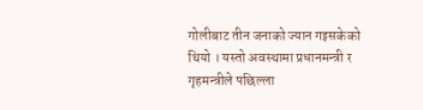गोलीबाट तीन जनाको ज्यान गइसकेको थियो । यस्तो अवस्थामा प्रधानमन्त्री र गृहमन्त्रीले पछिल्ला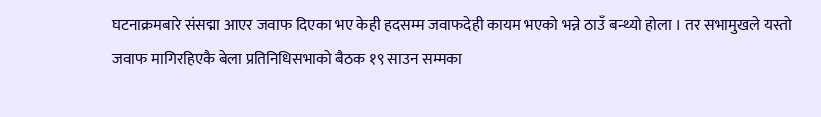घटनाक्रमबारे संसद्मा आएर जवाफ दिएका भए केही हदसम्म जवाफदेही कायम भएको भन्ने ठाउँ बन्थ्यो होला । तर सभामुखले यस्तो जवाफ मागिरहिएकै बेला प्रतिनिधिसभाको बैठक १९ साउन सम्मका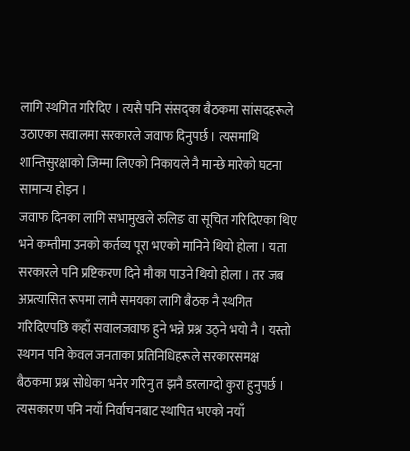लागि स्थगित गरिदिए । त्यसै पनि संसद्का बैठकमा सांसदहरूले उठाएका सवालमा सरकारले जवाफ दिनुपर्छ । त्यसमाथि शान्तिसुरक्षाको जिम्मा लिएको निकायले नै मान्छे मारेको घटना सामान्य होइन ।
जवाफ दिनका लागि सभामुखले रुलिङ वा सूचित गरिदिएका थिए भने कम्तीमा उनको कर्तव्य पूरा भएको मानिने थियो होला । यता सरकारले पनि प्रष्टिकरण दिने मौका पाउने थियो होला । तर जब अप्रत्यासित रूपमा लामै समयका लागि बैठक नै स्थगित गरिदिएपछि कहाँ सवालजवाफ हुने भन्ने प्रश्न उठ्ने भयो नै । यस्तो स्थगन पनि केवल जनताका प्रतिनिधिहरूले सरकारसमक्ष बैठकमा प्रश्न सोधेका भनेर गरिनु त झनै डरलाग्दो कुरा हुनुपर्छ । त्यसकारण पनि नयाँ निर्वाचनबाट स्थापित भएको नयाँ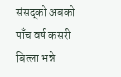संसद्को अबको पाँच वर्ष कसरी बित्ला भन्ने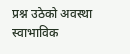प्रश्न उठेको अवस्था स्वाभाविक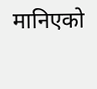मानिएको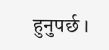हुनुपर्छ ।